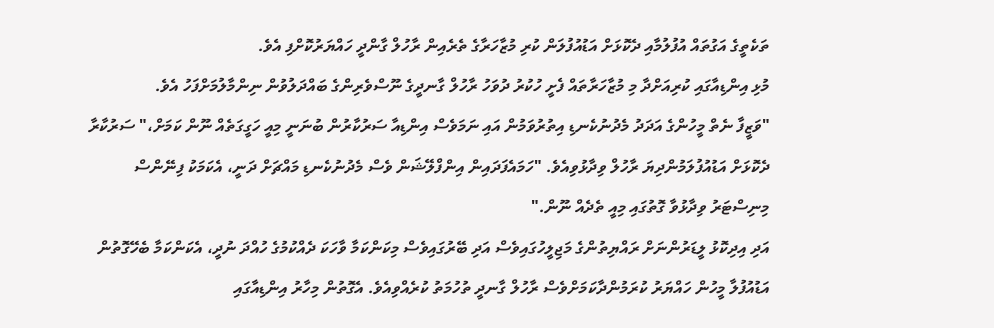ތަކެތީގެ އަގުތައް އުފުލުމާއި ދެކޮޅަށް އަޑުއުފުލަން ކުރި މުޒާހަރާގެ ތެރެއިން ރާހުލް ގާންދީ ހައްޔަރުކޮށްފި އެވެ.
މުޅި އިންޑިއާގައި ކުރިއަށްދާ މި މުޒާހަރާތައް ފެށީ ހުކުރު ދުވަހު ރާހުލް ގާނދީގެ ނޫސްވެރިންގެ ބައްދަލުވުން ނިންމާލުމަށްފަހު އެވެ.
"ވަޒީފާ ނެތް މީހުންގެ އަދަދު މެދުނުކެނޑި އިތުރުވަމުން އައި ނަމަވެސް އިންޑިއާ ސަރުކާރުން ބުނަނީ މިއީ ހަގީގަތެއް ނޫން ކަމަށް،" ސަރުކާރާ ދެކޮޅަށް އަޑުއުފުލަމުންދިޔަ ރާހުލް ވިދާޅުވިއެވެ. "ހަމައެފަދައިން އިންފްލޭޝަން ވެސް މެދުނުކެނޑި މައްޗަށް ދަނީ، އެކަމަކު ފިނޭންސް މިނިސްޓަރު ވިދާޅުވާ ގޮތުގައި މިއީ ތެދެއް ނޫން."
އަދި އިދިކޮޅު ލީޑަރުންނަށް ރައްޔިތުންގެ މަޖިލީހުގައިވެސް އަދި ބޭރުގައިވެސް މިކަންކަމާ ވާހަކަ ދެއްކުމުގެ ހުއްދަ ނުދީ، އެކަންކަމާ ބެހޭގޮތުން އަޑުއުފުލާ މީހުން ހައްޔަރު ކުރަމުންދާކަމަށްވެސް ރާހުލް ގާނދީ ތުހުމަތު ކުރެއްވިއެވެ. އެގޮތުން މިހާރު އިންޑިއާގައި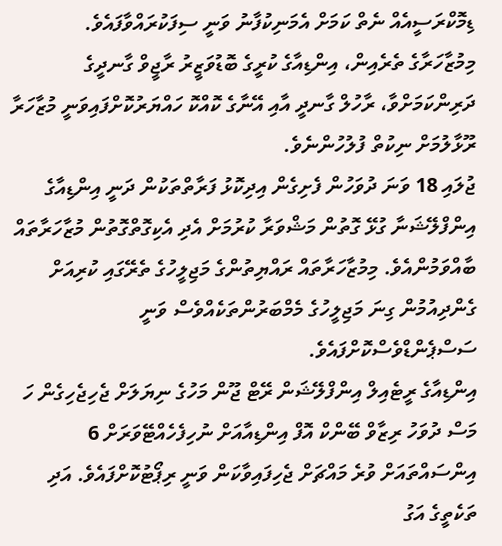ޑިމޮކްރަސީއެއް ނެތް ކަމަށް އެމަނިކުފާނު ވަނީ ސިފަކުރައްވާފައެވެ.
މިމުޒާހަރާގެ ތެރެއިން، އިންޑިއާގެ ކުރީގެ ބޮޑުވަޒީރު ރާޖީވް ގާނދީގެ ދަރިންކަމަށްވާ، ރާހުލް ގާނދީ އާއި އޭނާގެ ކޮއްކޮ ހައްޔަރުކޮށްފައިވަނީ މުޒާހަރާ ރޫޅާލުމަށް ނިކުތް ފުލުހުންނެވެ.
ޖުލައި 18 ވަނަ ދުވަހުން ފެށިގެން އިދިކޮޅު ފަރާތްތަކުން ދަނީ އިންޑިއާގެ އިންފްލޭޝަނާ ގުޅޭ ގޮތުން މަޝްވަރާ ކުރުމަށް އެދި އެކިގޮތްގޮތުން މުޒާހަރާތައް ބާއްވަމުންއެވެ. މިމުޒާހަރާތައް ރައްޔިތުންގެ މަޖިލީހުގެ ތެރޭގައި ކުރިއަށް ގެންދިއުމުން ގިނަ މަޖިލީހުގެ މެމްބަރުންތަކެއްވެސް ވަނީ ސަސްޕެންޑްވެސްކޮށްފައެވެ.
އިންޑިއާގެ ރީޓެއިލް އިންފްލޭޝަން ރޭޓް ޖޫން މަހުގެ ނިޔަލަށް ޖެހިޖެހިގެން ހަ މަސް ދުވަހު ރިޒާވް ބޭންކް އޮފް އިންޑިއާއަށް ނުހިފެހެއްޓޭވަރަށް 6 އިންސައްތައަށް ވުރެ މައްޗަށް ޖެހިފައިވާކަން ވަނީ ރިޕޯޓުކޮށްފައެވެ. އަދި ތަކެތީގެ އަގު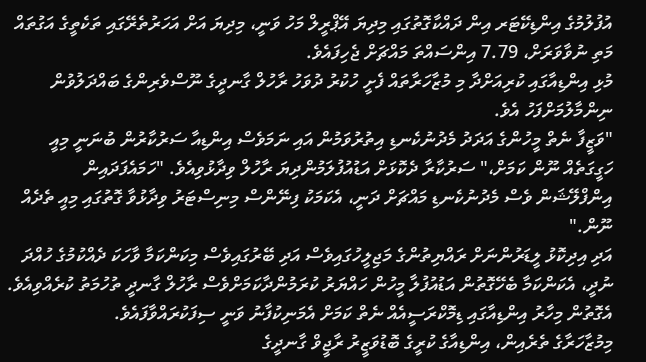އުފުލުމުގެ އިންޑިކޭޓަރ އިން ދައްކާގޮތުގައި މިދިޔަ އޭޕްރީލް މަހު ވަނީ، މިދިޔަ އަށް އަހަރުތެރޭގައި ތަކެތީގެ އަގުތައް މަތި ނުވާވަރަށް، 7.79 އިންސައްތަ މައްޗަށް ޖެހިފައެވެ.
މުޅި އިންޑިއާގައި ކުރިއަށްދާ މި މުޒާހަރާތައް ފެށީ ހުކުރު ދުވަހު ރާހުލް ގާނދީގެ ނޫސްވެރިންގެ ބައްދަލުވުން ނިންމާލުމަށްފަހު އެވެ.
"ވަޒީފާ ނެތް މީހުންގެ އަދަދު މެދުނުކެނޑި އިތުރުވަމުން އައި ނަމަވެސް އިންޑިއާ ސަރުކާރުން ބުނަނީ މިއީ ހަގީގަތެއް ނޫން ކަމަށް،" ސަރުކާރާ ދެކޮޅަށް އަޑުއުފުލަމުންދިޔަ ރާހުލް ވިދާޅުވިއެވެ. "ހަމައެފަދައިން އިންފްލޭޝަން ވެސް މެދުނުކެނޑި މައްޗަށް ދަނީ، އެކަމަކު ފިނޭންސް މިނިސްޓަރު ވިދާޅުވާ ގޮތުގައި މިއީ ތެދެއް ނޫން."
އަދި އިދިކޮޅު ލީޑަރުންނަށް ރައްޔިތުންގެ މަޖިލީހުގައިވެސް އަދި ބޭރުގައިވެސް މިކަންކަމާ ވާހަކަ ދެއްކުމުގެ ހުއްދަ ނުދީ، އެކަންކަމާ ބެހޭގޮތުން އަޑުއުފުލާ މީހުން ހައްޔަރު ކުރަމުންދާކަމަށްވެސް ރާހުލް ގާނދީ ތުހުމަތު ކުރެއްވިއެވެ. އެގޮތުން މިހާރު އިންޑިއާގައި ޑިމޮކްރަސީއެއް ނެތް ކަމަށް އެމަނިކުފާނު ވަނީ ސިފަކުރައްވާފައެވެ.
މިމުޒާހަރާގެ ތެރެއިން، އިންޑިއާގެ ކުރީގެ ބޮޑުވަޒީރު ރާޖީވް ގާނދީގެ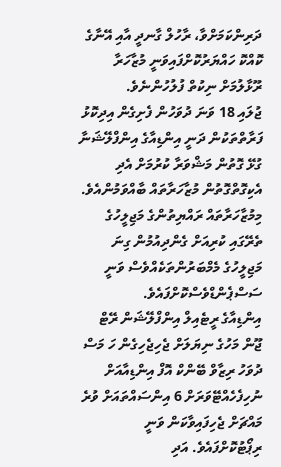ދަރިންކަމަށްވާ، ރާހުލް ގާނދީ އާއި އޭނާގެ ކޮއްކޮ ހައްޔަރުކޮށްފައިވަނީ މުޒާހަރާ ރޫޅާލުމަށް ނިކުތް ފުލުހުންނެވެ.
ޖުލައި 18 ވަނަ ދުވަހުން ފެށިގެން އިދިކޮޅު ފަރާތްތަކުން ދަނީ އިންޑިއާގެ އިންފްލޭޝަނާ ގުޅޭ ގޮތުން މަޝްވަރާ ކުރުމަށް އެދި އެކިގޮތްގޮތުން މުޒާހަރާތައް ބާއްވަމުންއެވެ. މިމުޒާހަރާތައް ރައްޔިތުންގެ މަޖިލީހުގެ ތެރޭގައި ކުރިއަށް ގެންދިއުމުން ގިނަ މަޖިލީހުގެ މެމްބަރުންތަކެއްވެސް ވަނީ ސަސްޕެންޑްވެސްކޮށްފައެވެ.
އިންޑިއާގެ ރީޓެއިލް އިންފްލޭޝަން ރޭޓް ޖޫން މަހުގެ ނިޔަލަށް ޖެހިޖެހިގެން ހަ މަސް ދުވަހު ރިޒާވް ބޭންކް އޮފް އިންޑިއާއަށް ނުހިފެހެއްޓޭވަރަށް 6 އިންސައްތައަށް ވުރެ މައްޗަށް ޖެހިފައިވާކަން ވަނީ ރިޕޯޓުކޮށްފައެވެ. އަދި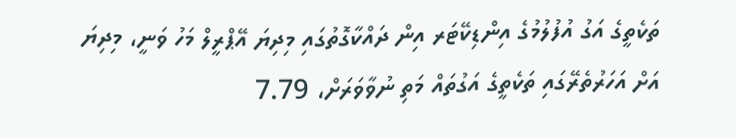ތަކެތީގެ އަގު އުފުލުމުގެ އިންޑިކޭޓަރ އިން ދައްކާގޮތުގައި މިދިޔަ އޭޕްރީލް މަހު ވަނީ، މިދިޔަ އަށް އަހަރުތެރޭގައި ތަކެތީގެ އަގުތައް މަތި ނުވާވަރަށް، 7.79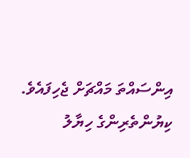އިންސައްތަ މައްޗަށް ޖެހިފައެވެ.
ކިޔުންތެރިންގެ ހިޔާލު